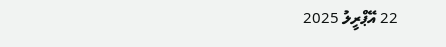22 އޭޕްރީލު 2025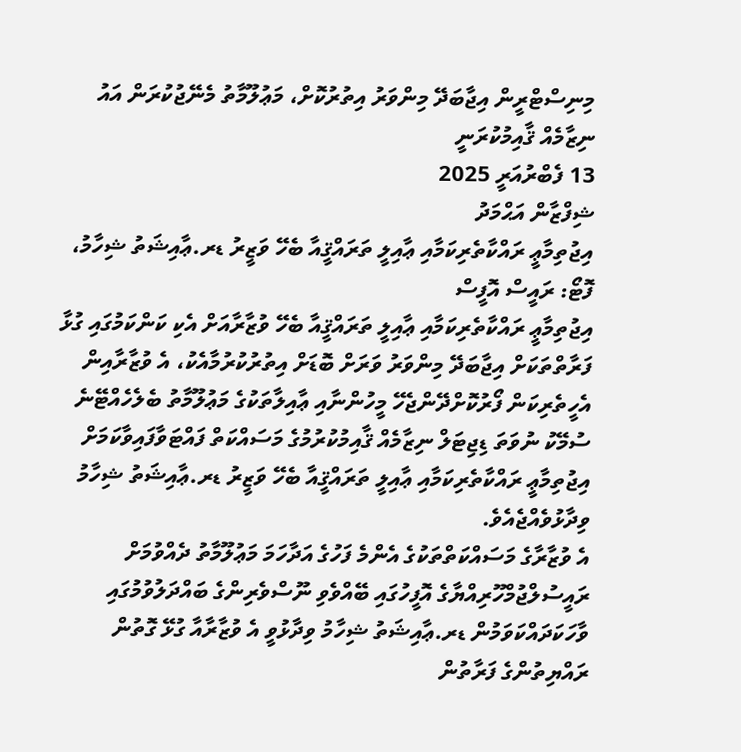މިނިސްޓްރީން އިޖާބަދޭ މިންވަރު އިތުރުކޮށް، މަޢުލޫމާތު މެނޭޖުކުރަން އައު ނިޒާމެއް ޤާއިމުކުރަނީ
13 ފެބްރުއަރީ 2025
ޝިފްޒާން އަޙްމަދު
އިޖުތިމާޢީ ރައްކާތެރިކަމާއި ޢާއިލީ ތަރައްޤީއާ ބެހޭ ވަޒީރު ޑރ.ޢާއިޝަތު ޝިހާމު، ފޮޓޯ: ރައީސް އޮފީސް
އިޖުތިމާޢީ ރައްކާތެރިކަމާއި ޢާއިލީ ތަރައްޤީއާ ބެހޭ ވުޒާރާއަށް އެކި ކަންކަމުގައި ގުޅާ ފަރާތްތަކަށް އިޖާބަދޭ މިންވަރު ވަރަށް ބޮޑަށް އިތުރުކުރުމާއެކު، އެ ވުޒާރާއިން އެހީތެރިކަން ފޯރުކޮށްދޭންޖެހޭ މީހުންނާއި ޢާއިލާތަކުގެ މަޢުލޫމާތު ބެލެހެއްޓޭނެ ސުމޭކު ނުވަތަ ޑިޖިޓަލް ނިޒާމެއް ޤާއިމުކުރުމުގެ މަސައްކަތް ފައްޓަވާފައިވާކަމަށް އިޖުތިމާޢީ ރައްކާތެރިކަމާއި ޢާއިލީ ތަރައްޤީއާ ބެހޭ ވަޒީރު ޑރ.ޢާއިޝަތު ޝިހާމު ވިދާޅުވެއްޖެއެވެ.
އެ ވުޒާރާގެ މަސައްކަތްތަކުގެ އެންމެ ފަހުގެ އަދާހަމަ މަޢުލޫމާތު ދެއްވުމަށް ރައީސުލްޖުމްހޫރިއްޔާގެ އޮފީހުގައި ބޭއްވެވި ނޫސްވެރިންގެ ބައްދަލުވުމުގައި ވާހަކަދައްކަވަމުން ޑރ.ޢާއިޝަތު ޝިހާމު ވިދާޅުވީ އެ ވުޒާރާއާ ގުޅޭ ގޮތުން ރައްޔިތުންގެ ފަރާތުން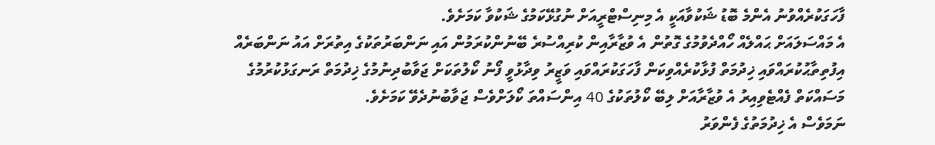ފާހަގަކުރެއްވުނު އެންމެ ބޮޑު ޝަކުވާއަކީ އެ މިނިސްޓްރީއަށް ނުގުޅޭކަމުގެ ޝަކުވާ ކަމަށެވެ.
އެ މައްސަލައަށް ޙައްލެއް ހޯއްދެވުމުގެ ގޮތުން އެ ވުޒާރާއިން ކުރިއްސުރެ ބޭނުންކުރަމުން އައި ނަންބަރުތަކުގެ އިތުރަށް އައު ނަންބަރެއް އިފުތިތާޙުކުރައްވައި ޚިދުމަތް ފުޅާކުރެއްވިކަން ފާހަގަކުރައްވައި ވަޒީރު ވިދާޅުވީ ފޯނު ކޯލުތަކަށް ޖަވާބުދިނުމުގެ ޚިދުމަތް ރަނގަޅުކުރުމުގެ މަސައްކަތް ފެއްޓެވިއިރު އެ ވުޒާރާއަށް ލިބޭ ކޯލުތަކުގެ 40 އިންސައްތަ ކޯލަށްވެސް ޖަވާބުނުދެވޭ ކަމަށެވެ.
ނަމަވެސް އެ ޚިދުމަތުގެ ފެންވަރު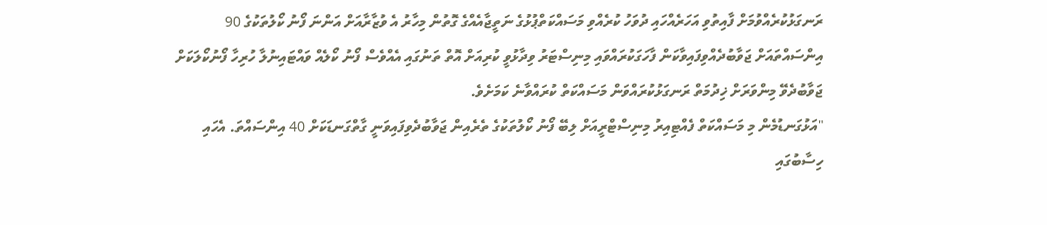ރަނގަޅުކުރެއްވުމަށް ފާއިތުވި އަހަރެއްހައި ދުވަހު ކުރެއްވި މަސައްކަތްޕުޅުގެ ނަތީޖާއެއްގެ ގޮތުން މިހާރު އެ ވުޒާރާއަށް އަންނަ ފޯނު ކޯލުތަކުގެ 90 އިންސައްތައަށް ޖަވާބުދެއްވިފައިވާކަން ފާހަގަކުރައްވައި މިނިސްޓަރު ވިދާޅުވީ ކުރިއަށް އޮތް ތަނުގައި އެއްވެސް ފޯނު ކޯލެއް ވައްޓައިނުލާ ހުރިހާ ފޯނުކޯލަކަށް ޖަވާބުދެވޭ މިންވަރަށް ޚިދުމަތް ރަނގަޅުކުރައްވަން މަސައްކަތް ކުރައްވާނެ ކަމަށެވެ.
"އަޅުގަނޑުމެން މި މަސައްކަތް ފެއްޓިއިރު މިނިސްޓްރީއަށް ލިބޭ ފޯނު ކޯލުތަކުގެ ތެރެއިން ޖަވާބުދެވިފައިވަނީ ގާތްގަނޑަކަށް 40 އިންސައްތަ. އެހައި ހިސާބުގައި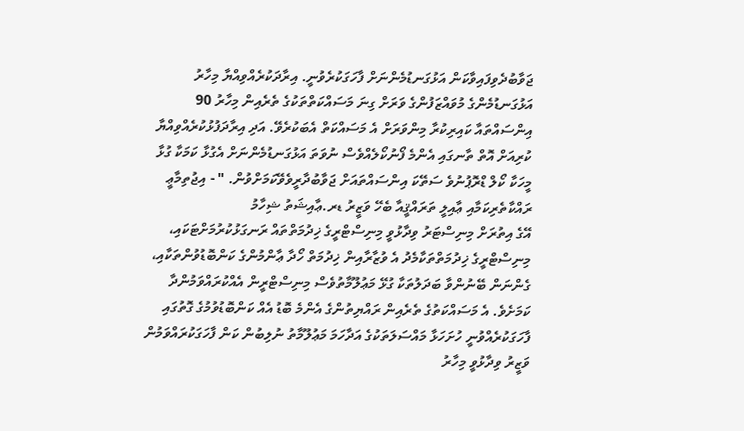ޖަވާބުދެވިފައިވާކަން އަޅުގަނޑުމެންނަށް ފާހަގަކުރެވުނީ. އިރާދަކުރެއްވިއްޔާ މިހާރު އަޅުގަނޑުމެންގެ މުވައްޒަފުންގެ ވަރަށް ގިނަ މަސައްކަތްތަކުގެ ތެރެއިން މިހާރު 90 އިންސައްތައާ ކައިރިކުރާ މިންވަރަށް އެ މަސައްކަތް އެބަކުރެވޭ. އަދި އިރާދަފުޅުކުރެއްވިއްޔާ ކުރިއަށް އޮތް ތާނގައި އެންމެ ފޯނުކޯލެއްވެސް ނުވަތަ އަޅުގަނޑުމެންނަށް އެގުޅާ ކަމަކާ ގުޅާ މީހަކާ ކޯލް ޑްރޮޕުނުވެ ސަތޭކަ އިންސައްތައަށް ޖަވާބުދާރީވެވޭކަމަށްވުން. " - އިޖުތިމާޢީ ރައްކާތެރިކަމާއި ޢާއިލީ ތަރައްޤީއާ ބެހޭ ވަޒީރު ޑރ.ޢާއިޝަތު ޝިހާމު
އޭގެ އިތުރަށް މިނިސްޓަރު ވިދާޅުވީ މިނިސްޓްރީގެ ޚިދުމަތްތައް ރަނގަޅުކުރުމަށްޓަކައި، މިނިސްޓްރީގެ ޚިދުމަތްތަކާމެދު އެ ވުޒާރާއިން ޚިދުމަތް ހޯދާ ޢާންމުންގެ ކަންބޮޑުވުންތަކާއި، ގެންނަން ބޭނުންވާ ބަދަލުތަކާ ގުޅޭ މަޢުލޫމާތުވެސް މިނިސްޓްރީން އެއްކުރައްވަމުންދާ ކަމަށެވެ. އެ މަސައްކަތުގެ ތެރެއިން ރައްޔިތުންގެ އެންމެ ބޮޑު އެއް ކަންބޮޑުވުމުގެ ގޮތުގައި ފާހަގަކުރެއްވުނީ ހުށަހަޅާ މައްސަލަތަކުގެ އަދާހަމަ މަޢުލޫމާތު ނުލިބުން ކަން ފާހަގަކުރައްވަމުން ވަޒީރު ވިދާޅުވީ މިހާރު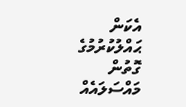އެކަން ޙައްލުކުރުމުގެ ގޮތުން މައްސަލައެއް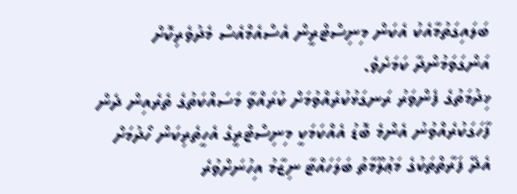ބަލައިގަތުމާއެކު އެކަން މިނިސްޓްރީން އެސްއެމްއެސް މެދުވެރިކޮށް އަންގަވަމުންދާ ކަމަށެވެ.
ޚިދުމަތުގެ ފެންވަރު ރަނގަޅުކުރެއްވުމަށް ކުރައްވާ މަސައްކަތުގެ ތެރެއިން ދެން ފާހަގަކުރެއްވުނު އެންމެ ބޮޑު އެއްކަމަކީ މިނިސްޓްރީގެ އެހީތެރިކަން ހޯދުމަށް އެދޭ ފަރާތްތަކުގެ މަޢުލޫމާތު ބަލަހައްޓާ ނިޒާމު އިހުނަށްވުރެ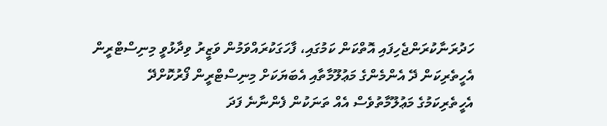ހަދުރަނާކުރަންޖެހިފައި އޮތްކަން ކަމުގައި، ފާހަގަކުރައްވަމުން ވަޒީރު ވިދާޅުވީ މިނިސްޓްރީން އެހީތެރިކަން ދޭ އެންމެންގެ މަޢުލޫމާތާއި އެބަޔަކަށް މިނިސްޓްރީން ފޯރުކޮށްދޭ އެހީތެރިކަމުގެ މަޢުލޫމާތުވެސް އެއް ތަނަކުން ފެންނާނެ ފަދަ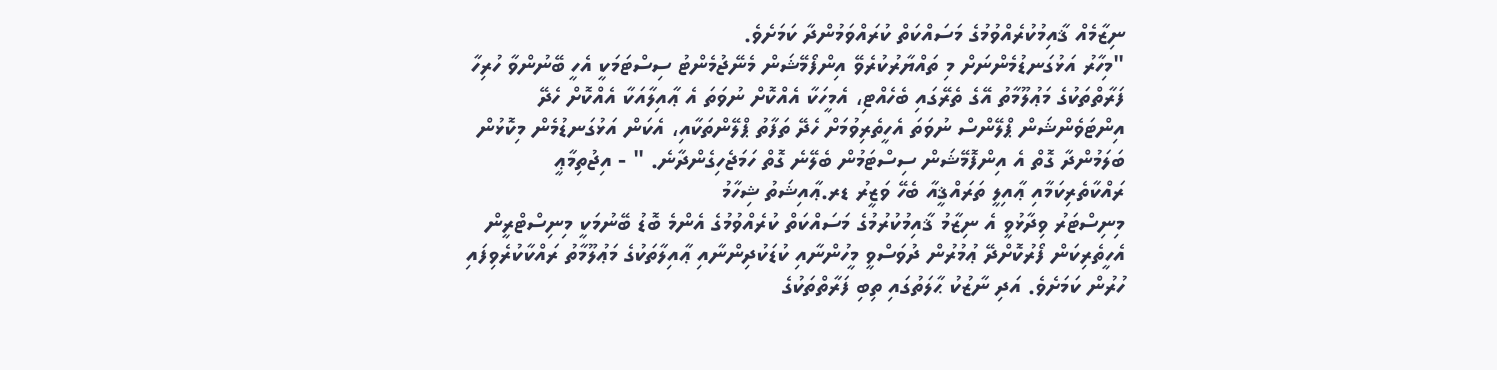ނިޒާމެއް ޤާއިމުކުރެއްވުމުގެ މަސައްކަތް ކުރައްވަމުންދާ ކަމަށެވެ.
"މިހާރު އަޅުގަނޑުމެންނަށް މި ތައްޔާރުކުރެވޭ އިންފޯމޭޝަން މެނޭޖުމެންޓު ސިސްޓަމަކީ އެހީ ބޭނުންވާ ހުރިހާ ފަރާތްތަކުގެ މަޢުލޫމާތު އޭގެ ތެރޭގައި ބެހެއްޓި، އެމީހަކާ އެއްކޮށް ނުވަތަ އެ ޢާއިލާއަކާ އެއްކޮށް ހެދޭ އިންޓަވެންޝަން ޕްލޭންސް ނުވަތަ އެހީތެރިވުމަށް ހެދޭ ތަފާތު ޕްލޭންތަކާއި، އެކަން އަޅުގަނޑުމެން މިކޮޅުން ބަލަމުންދާ ގޮތް އެ އިންފޮމޭޝަން ސިސްޓަމުން ބެލޭނެ ގޮތް ހަމަޖެހިގެންދާނެ. " - އިޖުތިމާޢީ ރައްކާތެރިކަމާއި ޢާއިލީ ތަރައްޤީއާ ބެހޭ ވަޒީރު ޑރ.ޢާއިޝަތު ޝިހާމު
މިނިސްޓަރު ވިދާޅުވީ އެ ނިޒާމު ޤާއިމުކުރުމުގެ މަސައްކަތް ކުރެއްވުމުގެ އެންމެ ބޮޑު ބޭނުމަކީ މިނިސްޓްރީން އެހީތެރިކަން ފޯރުކޮށްދޭ ޢުމުރުން ދުވަސްވީ މީހުންނާއި ކުޑަކުދިންނާއި ޢާއިލާތަކުގެ މަޢުލޫމާތު ރައްކާކުރެވިފައި ހުރުން ކަމަށެވެ. އަދި ނާޒުކު ޙާލަތުގައި ތިބި ފަރާތްތަކުގެ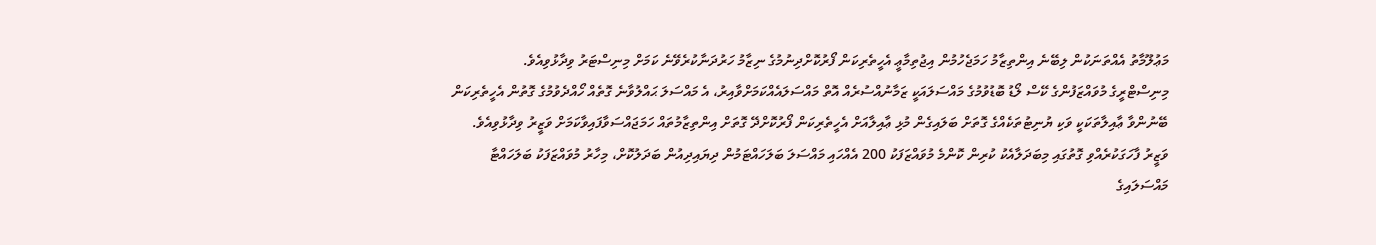މަޢުލޫމާތު އެއްތަނަކުން ލިބޭނެ އިންތިޒާމު ހަމަޖެހުމުން އިޖުތިމާޢީ އެހީތެރިކަން ފޯރުކޮށްދިނުމުގެ ނިޒާމު ހަރުދަނާކުރެވޭނެ ކަމަށް މިނިސްޓަރު ވިދާޅުވިއެވެ.
މިނިސްޓްރީގެ މުވައްޒަފުންގެ ކޭސް ލޯޑު ބޮޑުވުމުގެ މައްސަލައަކީ ޒަމާނުއްސުރެއް އޮތް މައްސަލައެއްކަމަށްވާއިރު، އެ މައްސަލަ ޙައްލުވާނެ ގޮތެއް ހޯއްދެވުމުގެ ގޮތުން އެހީތެރިކަން ބޭނުންވާ ޢާއިލާތަކަކީ ވަކި ޔުނިޓުތަކެއްގެ ގޮތަށް ބަލައިގެން މުޅި ޢާއިލާއަށް އެހީތެރިކަން ފޯރުކޮށްދޭ ގޮތަށް އިންތިޒާމުތައް ހަމަޖައްސަވާފައިވާކަމަށް ވަޒީރު ވިދާޅުވިއެވެ.
ވަޒީރު ފާހަގަކުރެއްވި ގޮތުގައި މިބަދަލާއެކު ކުރިން ކޮންމެ މުވައްޒަފަކު 200 އެއްހައި މައްސަލަ ބަލަހައްޓަމުން ދިޔައިދިއުން ބަދަލުކޮށް، މިހާރު މުވައްޒަފަކު ބަލަހައްޓާ މައްސަލައިގެ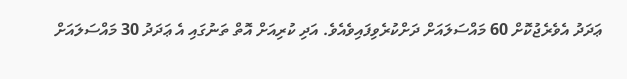ޢަދަދު އެވެރެޖުކޮށް 60 މައްސަލައަށް ދަށްކުރެވިފައިވެއެވެ. އަދި ކުރިއަށް އޮތް ތަނުގައި އެ ޢަދަދު 30 މައްސަލައަށް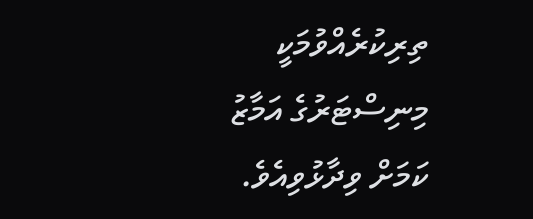ތިރިކުރެއްވުމަކީ މިނިސްޓަރުގެ އަމާޒު ކަމަށް ވިދާޅުވިއެވެ.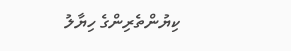ކިޔުންތެރިންގެ ހިޔާލު